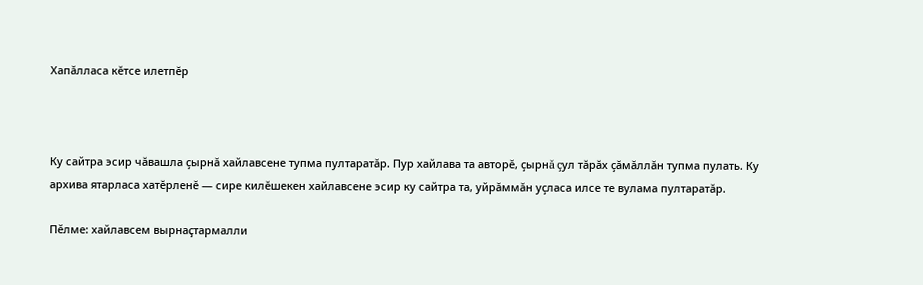Хапăлласа кĕтсе илетпĕр



Ку сайтра эсир чăвашла çырнă хайлавсене тупма пултаратăр. Пур хайлава та авторĕ, çырнă çул тăрăх çăмăллăн тупма пулать. Ку архива ятарласа хатĕрленĕ — сире килĕшекен хайлавсене эсир ку сайтра та, уйрăммăн уçласа илсе те вулама пултаратăр.

Пӗлме: хайлавсем вырнаҫтармалли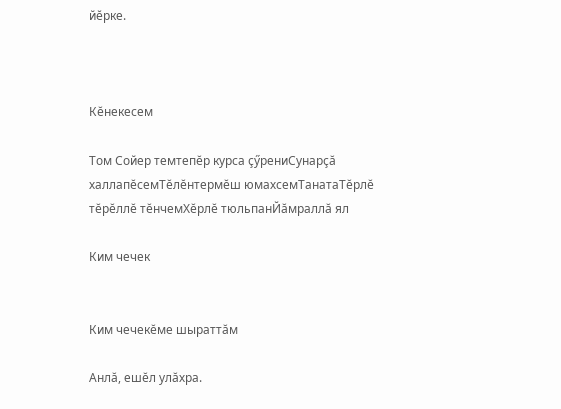йӗрке.



Кĕнекесем

Том Сойер темтепĕр курса çӳрениСунарçă халлапĕсемТĕлĕнтермĕш юмахсемТанатаТĕрлĕ тĕрĕллĕ тĕнчемХĕрлĕ тюльпанЙăмраллă ял

Ким чечек


Ким чечекĕме шыраттăм

Анлă, ешĕл улăхра.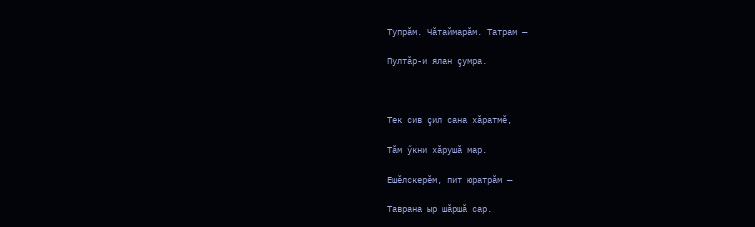Тупрăм. Чăтаймарăм. Татрам —

Пултăр-и ялан çумра.



Тек сив çил сана хăратмĕ,

Тăм ӳкни хăрушă мар.

Ешĕлскерĕм, пит юратрăм —

Таврана ыр шăршă сар.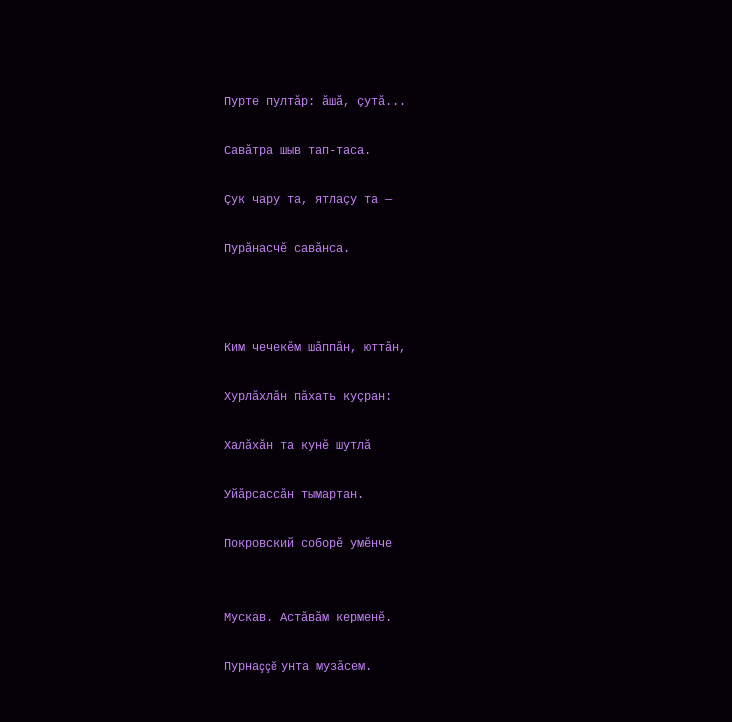Пурте пултăр: ăшă, çутă...

Савăтра шыв тап-таса.

Çук чару та, ятлаçу та —

Пурăнасчĕ савăнса.



Ким чечекĕм шăппăн, юттăн,

Хурлăхлăн пăхать куçран:

Халăхăн та кунĕ шутлă

Уйăрсассăн тымартан.

Покровский соборĕ умĕнче


Мускав. Астăвăм керменĕ.

Пурнаççĕ унта музăсем.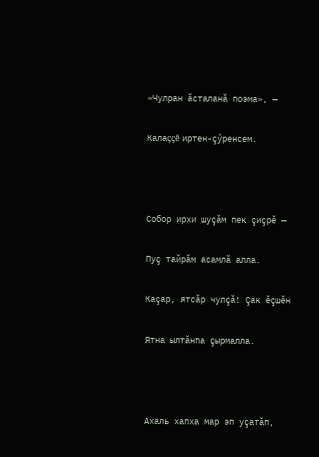«Чулран ăсталанă поэма», —

Калаççĕ иртен-çӳренсем.



Собор ирхи шуçăм пек çиçрĕ —

Пуç тайрăм асамлă алла.

Каçар, ятсăр чулçă! Çак ĕçшĕн

Ятна ылтăнпа çырмалла.



Ахаль хапха мар эп уçатăп,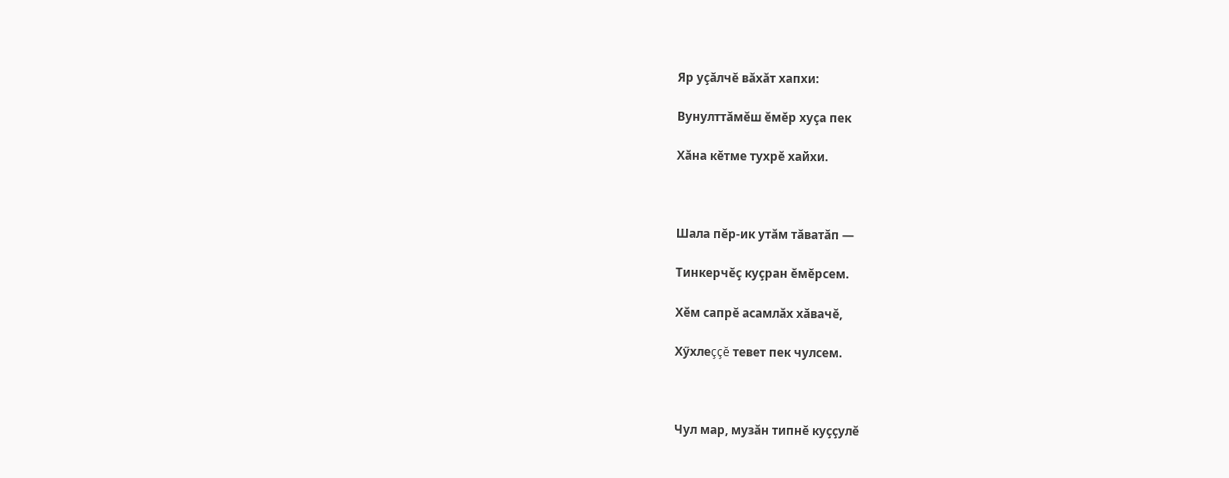Яр уçăлчĕ вăхăт хапхи:

Вунулттăмĕш ĕмĕр хуçа пек

Хăна кĕтме тухрĕ хайхи.



Шала пĕр-ик утăм тăватăп —

Тинкерчĕç куçран ĕмĕрсем.

Хĕм сапрĕ асамлăх хăвачĕ,

Хӳхлеççĕ тевет пек чулсем.



Чул мар, музăн типнĕ куççулĕ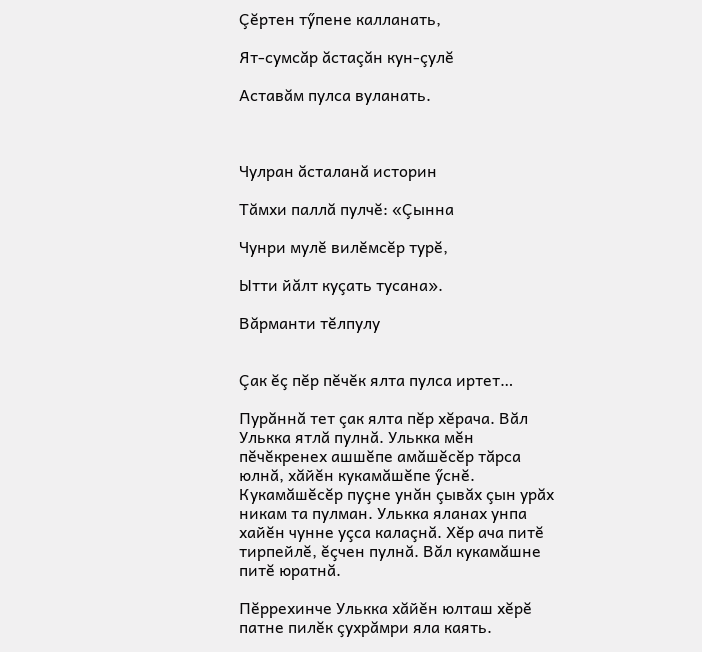Çĕртен тӳпене калланать,

Ят-сумсăр ăстаçăн кун-çулĕ

Аставăм пулса вуланать.



Чулран ăсталанă историн

Тăмхи паллă пулчĕ: «Çынна

Чунри мулĕ вилĕмсĕр турĕ,

Ытти йăлт куçать тусана».

Вăрманти тĕлпулу


Çак ĕç пĕр пĕчĕк ялта пулса иртет…

Пурăннă тет çак ялта пĕр хĕрача. Вăл Улькка ятлă пулнă. Улькка мĕн пĕчĕкренех ашшĕпе амăшĕсĕр тăрса юлнă, хăйĕн кукамăшĕпе ӳснĕ. Кукамăшĕсĕр пуçне унăн çывăх çын урăх никам та пулман. Улькка яланах унпа хайĕн чунне уçса калаçнă. Хĕр ача питĕ тирпейлĕ, ĕçчен пулнă. Вăл кукамăшне питĕ юратнă.

Пĕррехинче Улькка хăйĕн юлташ хĕрĕ патне пилĕк çухрăмри яла каять.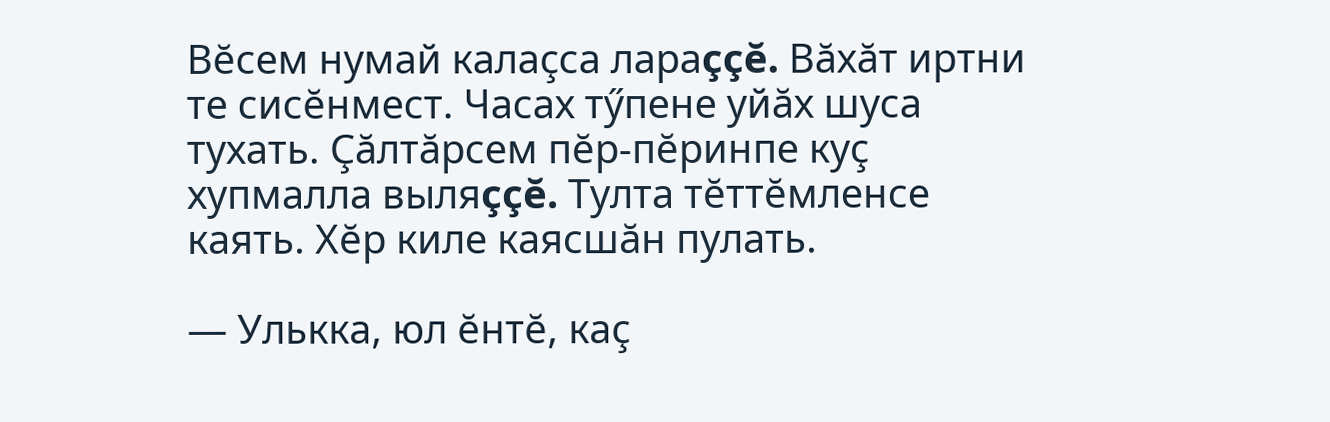Вĕсем нумай калаçса лараççĕ. Вăхăт иртни те сисĕнмест. Часах тӳпене уйăх шуса тухать. Çăлтăрсем пĕр-пĕринпе куç хупмалла выляççĕ. Тулта тĕттĕмленсе каять. Хĕр киле каясшăн пулать.

— Улькка, юл ĕнтĕ, каç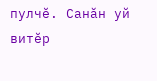пулчĕ. Санăн уй витĕр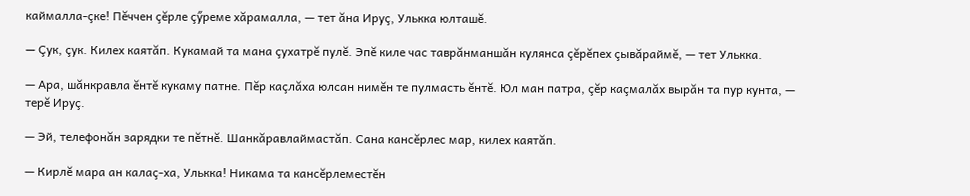каймалла-çке! Пĕччен çĕрле çӳреме хăрамалла, — тет ăна Ируç, Улькка юлташĕ.

— Çук, çук. Килех каятăп. Кукамай та мана çухатрĕ пулĕ. Эпĕ киле час таврăнманшăн кулянса çĕрĕпех çывăраймĕ, — тет Улькка.

— Ара, шăнкравла ĕнтĕ кукаму патне. Пĕр каçлăха юлсан нимĕн те пулмасть ĕнтĕ. Юл ман патра, çĕр каçмалăх вырăн та пур кунта, — терĕ Ируç.

— Эй, телефонăн зарядки те пĕтнĕ. Шанкăравлаймастăп. Сана кансĕрлес мар, килех каятăп.

— Кирлĕ мара ан калаç-ха, Улькка! Никама та кансĕрлеместĕн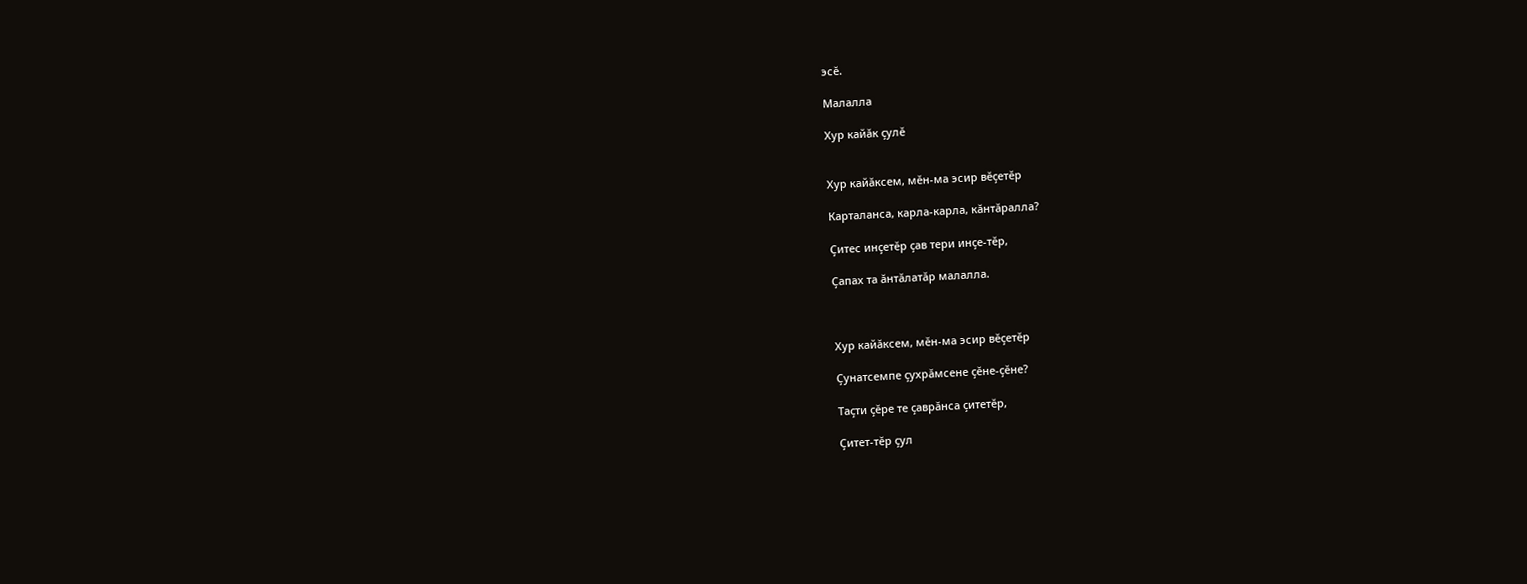эсĕ.

Малалла

Хур кайăк çулĕ


Хур кайăксем, мĕн-ма эсир вĕçетĕр

Карталанса, карла-карла, кăнтăралла?

Çитес инçетĕр çав тери инçе-тĕр,

Çапах та ăнтăлатăр малалла.



Хур кайăксем, мĕн-ма эсир вĕçетĕр

Çунатсемпе çухрăмсене çĕне-çĕне?

Таçти çĕре те çаврăнса çитетĕр,

Çитет-тĕр çул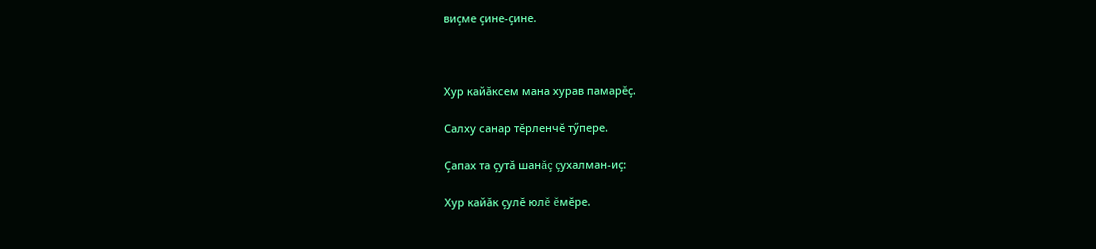виçме çине-çине.



Хур кайăксем мана хурав памарĕç.

Салху санар тĕрленчĕ тӳпере.

Çапах та çутă шанăç çухалман-иç:

Хур кайăк çулĕ юлĕ ĕмĕре.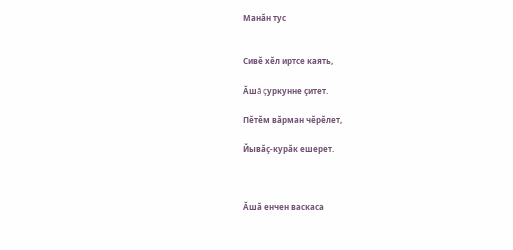Манăн тус


Сивĕ хĕл иртсе каять,

Ăшă çуркунне çитет.

Пĕтĕм вăрман чĕрĕлет,

Йывăç-курăк ешерет.



Ăшă енчен васкаса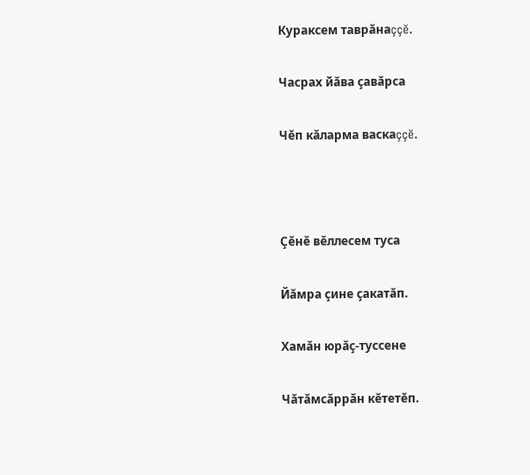Кураксем таврăнаççĕ.

Часрах йăва çавăрса

Чĕп кăларма васкаççĕ.



Çĕнĕ вĕллесем туса

Йăмра çине çакатăп.

Хамăн юрăç-туссене

Чăтăмсăррăн кĕтетĕп.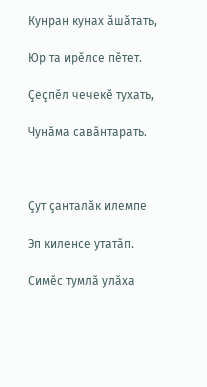Кунран кунах ăшăтать,

Юр та ирĕлсе пĕтет.

Çеçпĕл чечекĕ тухать,

Чунăма савăнтарать.



Çут çанталăк илемпе

Эп киленсе утатăп.

Симĕс тумлă улăха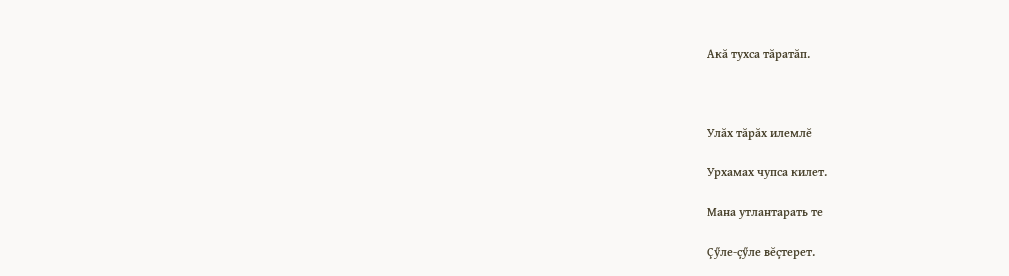Акă тухса тăратăп.



Улăх тăрăх илемлĕ

Урхамах чупса килет.

Мана утлантарать те

Çӳле-çӳле вĕçтерет.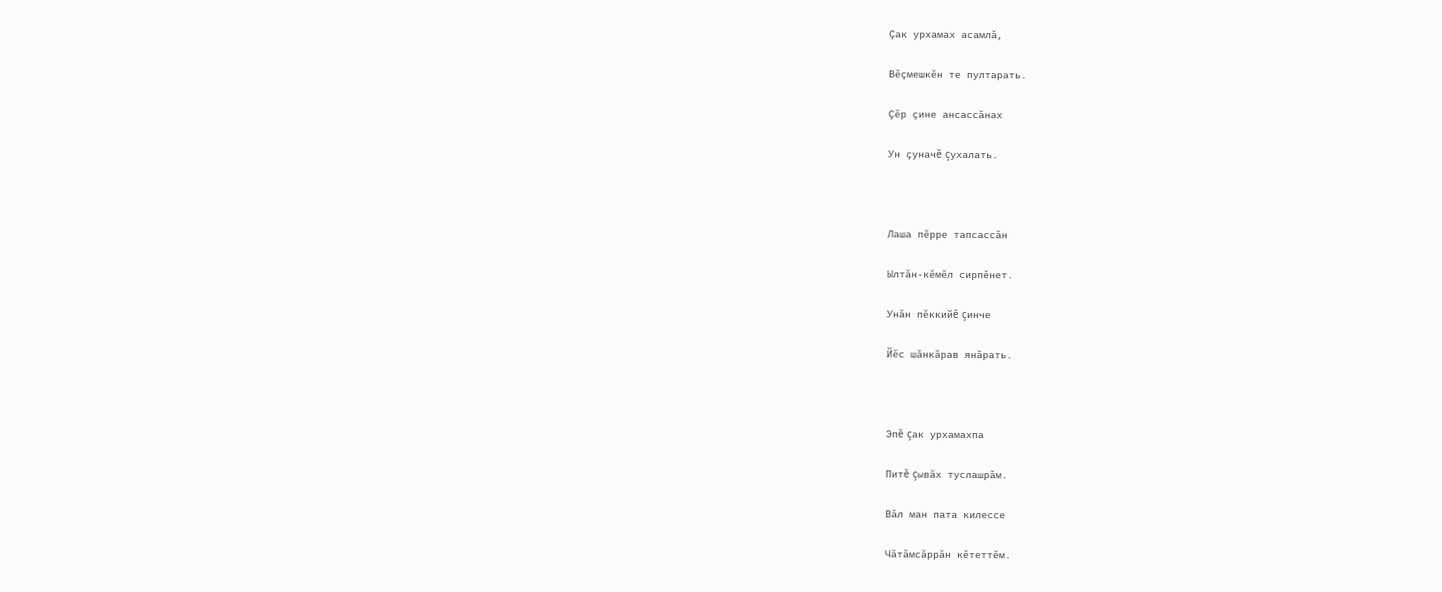Çак урхамах асамлă,

Вĕçмешкĕн те пултарать.

Çĕр çине ансассăнах

Ун çуначĕ çухалать.



Лаша пĕрре тапсассăн

Ылтăн-кĕмĕл сирпĕнет.

Унăн пĕккийĕ çинче

Йĕс шăнкăрав янăрать.



Эпĕ çак урхамахпа

Питĕ çывăх туслашрăм.

Вăл ман пата килессе

Чăтăмсăррăн кĕтеттĕм.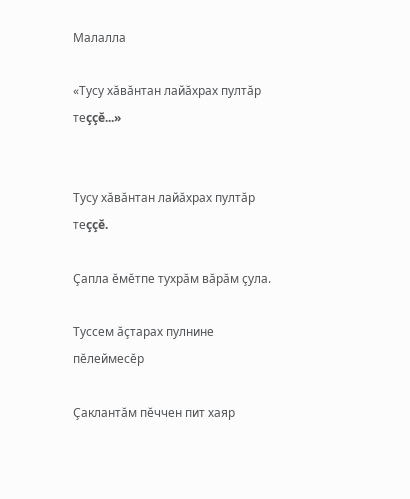Малалла

«Тусу хăвăнтан лайăхрах пултăр теççĕ...»


Тусу хăвăнтан лайăхрах пултăр теççĕ.

Çапла ĕмĕтпе тухрăм вăрăм çула.

Туссем ăçтарах пулнине пĕлеймесĕр

Çаклантăм пĕччен пит хаяр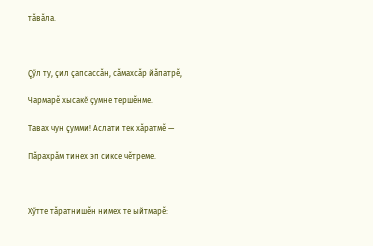тăвăла.



Çӳл ту, çил çапсассăн, сăмахсăр йăпатрĕ,

Чармарĕ хысакĕ çумне тершĕнме.

Тавах чун çумми! Аслати тек хăратмĕ —

Пăрахрăм тинех эп сиксе чĕтреме.



Хӳтте тăратнишĕн нимех те ыйтмарĕ: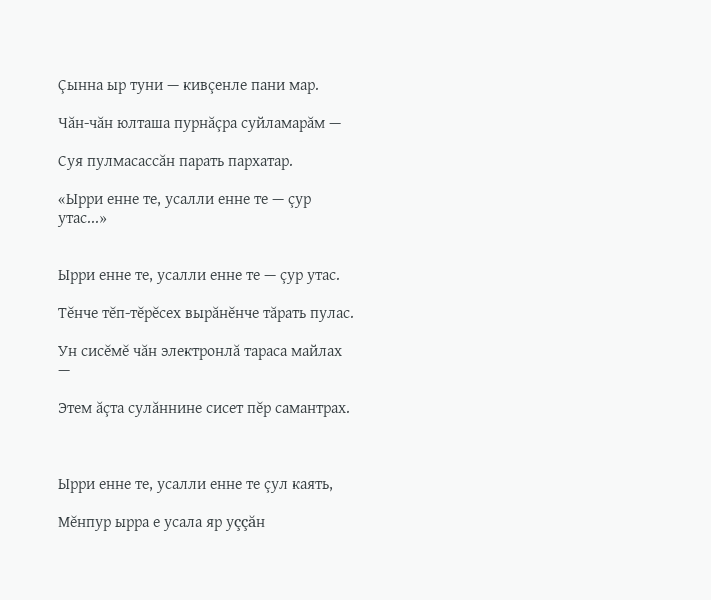Çынна ыр туни — кивçенле пани мар.

Чăн-чăн юлташа пурнăçра суйламарăм —

Суя пулмасассăн парать пархатар.

«Ырри енне те, усалли енне те — çур утас...»


Ырри енне те, усалли енне те — çур утас.

Тĕнче тĕп-тĕрĕсех вырăнĕнче тăрать пулас.

Ун сисĕмĕ чăн электронлă тараса майлах —

Этем ăçта сулăннине сисет пĕр самантрах.



Ырри енне те, усалли енне те çул каять,

Мĕнпур ырра е усала яр уççăн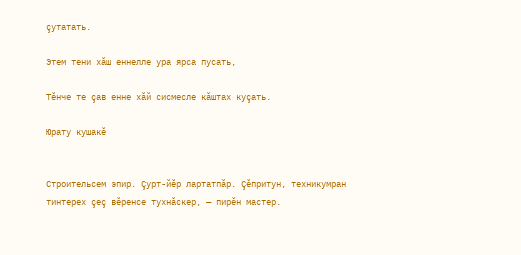çутатать.

Этем тени хăш еннелле ура ярса пусать,

Тĕнче те çав енне хăй сисмесле кăштах куçать.

Юрату кушакĕ


Строительсем эпир. Çурт-йĕр лартатпăр. Çĕпритун, техникумран тинтерех çеç вĕренсе тухнăскер, — пирĕн мастер.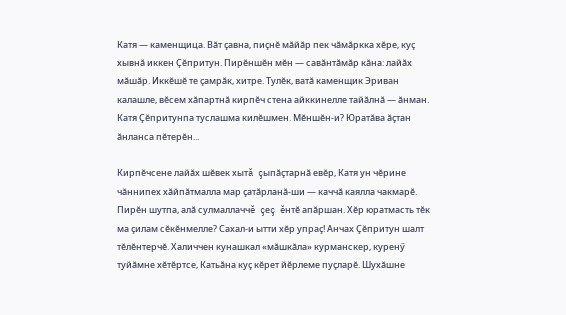Катя — каменщица. Вăт çавна, пиçнĕ мăйăр пек чăмăркка хĕре, куç хывнă иккен Çĕпритун. Пирĕншĕн мĕн — савăнтăмăр кăна: лайăх мăшăр. Иккĕшĕ те çамрăк, хитре. Тулĕк, ватă каменщик Эриван калашле, вĕсем хăпартнă кирпĕч стена айккинелле тайăлнă — ăнман. Катя Çĕпритунпа туслашма килĕшмен. Мĕншĕн-и? Юратăва ăçтан ăнланса пĕтерĕн...

Кирпĕчсене лайăх шĕвек хытă çыпăçтарнă евĕр, Катя ун чĕрине чăннипех хăйпăтмалла мар çатăрланă-ши — каччă каялла чакмарĕ. Пирĕн шутпа, алă сулмаллаччĕ çеç ĕнтĕ апăршан. Хĕр юратмасть тĕк ма çилам сĕкĕнмелле? Сахал-и ытти хĕр упраç! Анчах Çĕпритун шалт тĕлĕнтерчĕ. Халиччен кунашкал «мăшкăла» курманскер, куренӳ туйăмне хĕтĕртсе, Катьăна куç кĕрет йĕрлеме пуçларĕ. Шухăшне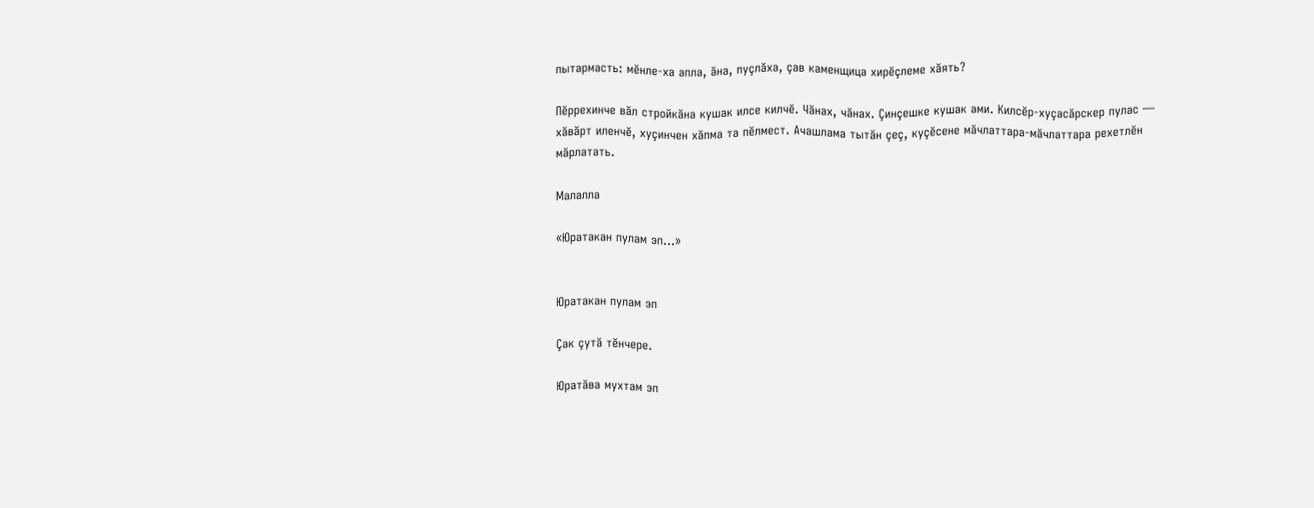пытармасть: мĕнле-ха апла, ăна, пуçлăха, çав каменщица хирĕçлеме хăять?

Пĕррехинче вăл стройкăна кушак илсе килчĕ. Чăнах, чăнах. Çинçешке кушак ами. Килсĕр-хуçасăрскер пулас — хăвăрт иленчĕ, хуçинчен хăпма та пĕлмест. Ачашлама тытăн çеç, куçĕсене мăчлаттара-мăчлаттара рехетлĕн мăрлатать.

Малалла

«Юратакан пулам эп...»


Юратакан пулам эп

Çак çутă тĕнчере.

Юратăва мухтам эп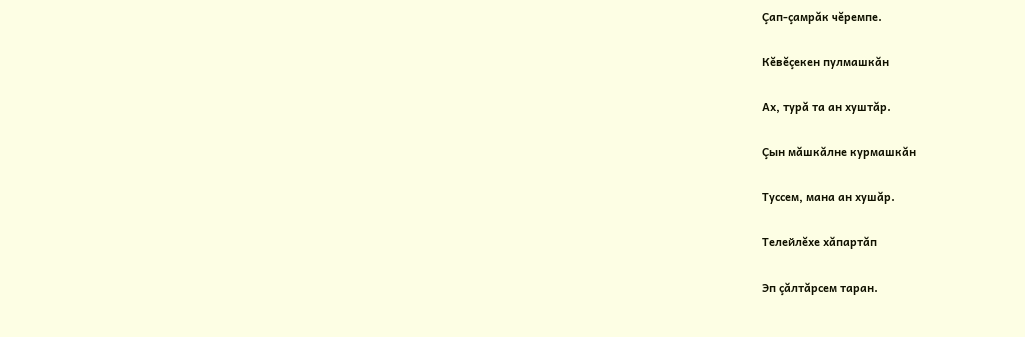Çап-çамрăк чĕремпе.

Кĕвĕçекен пулмашкăн

Ах, турă та ан хуштăр.

Çын мăшкăлне курмашкăн

Туссем, мана ан хушăр.

Телейлĕхе хăпартăп

Эп çăлтăрсем таран.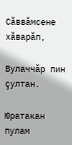Сăввăмсене хăварăп,

Вулаччăр пин çултан.

Юратакан пулам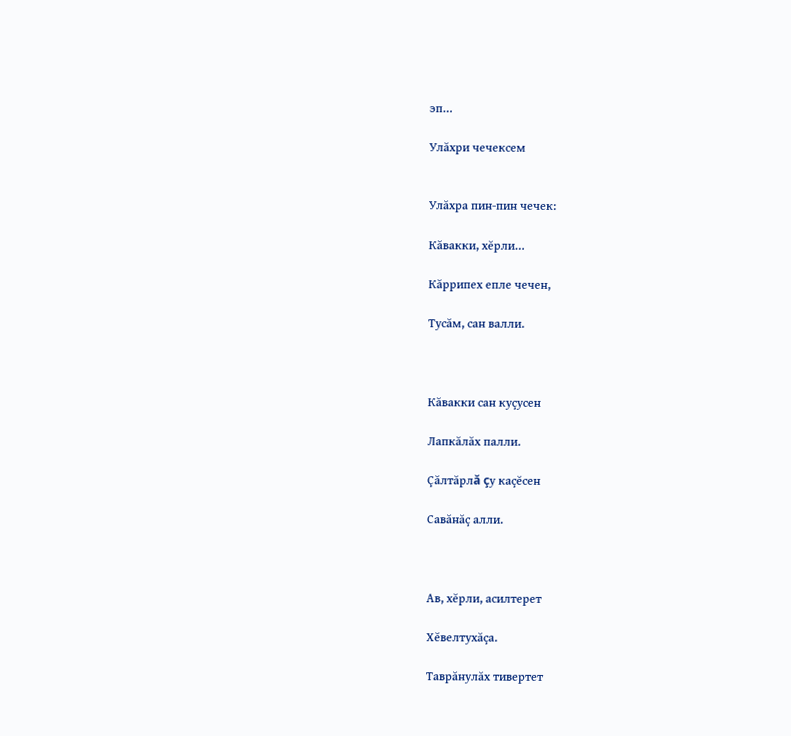эп…

Улăхри чечексем


Улăхра пин-пин чечек:

Кăвакки, хĕрли…

Кăррипех епле чечен,

Тусăм, сан валли.



Кăвакки сан куçусен

Лапкăлăх палли.

Çăлтăрлă çу каçĕсен

Савăнăç алли.



Ав, хĕрли, асилтерет

Хĕвелтухăçа.

Таврăнулăх тивертет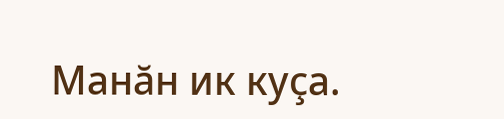Манăн ик куçа.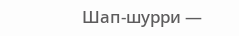Шап-шурри —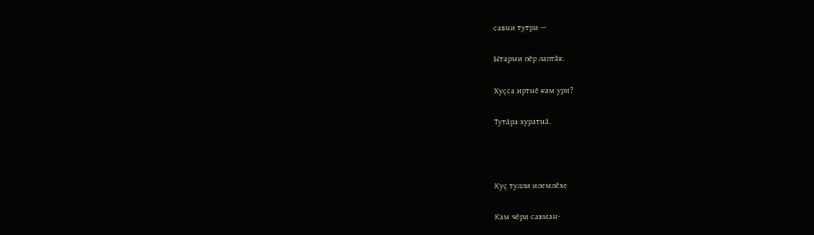савни тутри —

Ытарми пĕр лаптăк.

Хуçса иртнĕ кам ури?

Тутăра хуратнă.



Куç тулли илемлĕхе

Кам чĕри савман-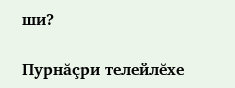ши?

Пурнăçри телейлĕхе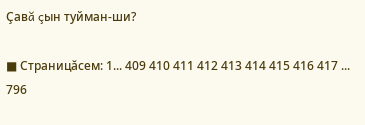Çавă çын туйман-ши?

■ Страницăсем: 1... 409 410 411 412 413 414 415 416 417 ... 796